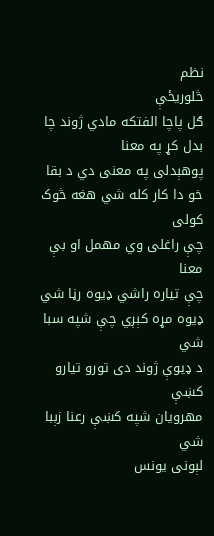نظم
څلوريځې
ګل پاچا الفتکه مادي ژوند چا بدل کړ په معنا
پوهېدلی په معنی دي د بقا
خو دا کار کله شي هغه څوک کولی
چې راغلی وي مهمل او بې معنا
چې تياره راشي ډيوه رڼا شي
ډيوه مړه کېږي چې شپه سبا شي
د ډيوې ژوند دی تورو تيارو کښې
مهرويان شپه کښې رعنا زېبا شي
لېونی يونس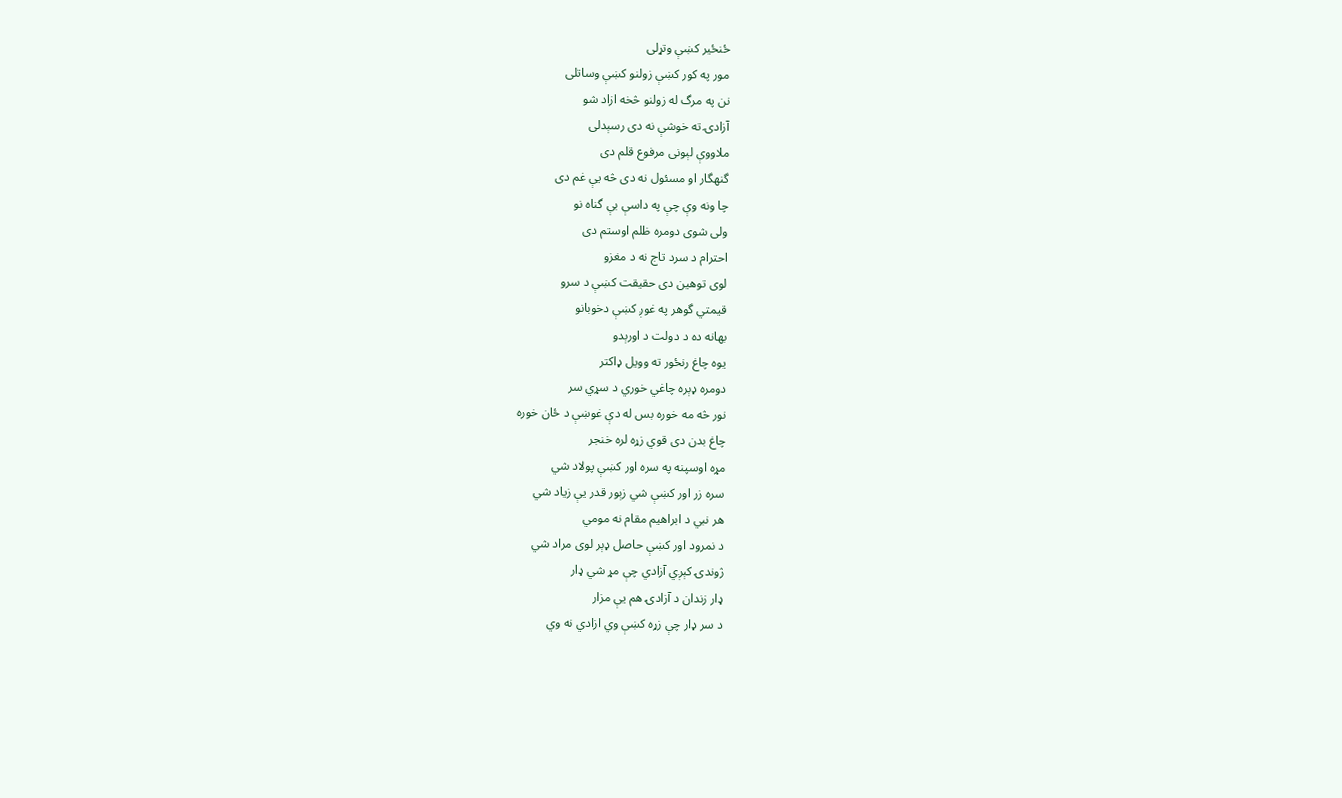ځنځير کښې وتړلی
مور په کور کښې زولنو کښې وساتلی
نن په مرگ له زولنو څخه ازاد شو
آزادۍ ته خوشې نه دی رسېدلی
ملاووې لېونی مرفوع قلم دی
گنهگار او مسئول نه دی څه يې غم دی
چا ونه وې چې په داسې بې گناه نو
ولی شوی دومره ظلم اوستم دی
احترام د سرد تاج نه د مغزو
لوی توهين دی حقيقت کښې د سرو
قيمتي گوهر په غوږ کښې دخوبانو
بهانه ده د دولت د اورېدو
يوه چاغ رنځور ته وويل ډاکتر
دومره ډېره چاغي خوري د سړي سر
نور څه مه خوره بس له دې غوښې د ځان خوره
چاغ بدن دی قوي زړه لره خنجر
مړه اوسپنه په سره اور کښې پولاد شي
سره زر اور کښې شي زېور قدر يې زياد شي
هر نبي د ابراهيم مقام نه مومي
د نمرود اور کښې حاصل ډېر لوی مراد شي
ژوندۍ کېږي آزادي چې مړ شي ډار
ډار زندان د آزادۍ هم يې مزار
د سر ډار چې زړه کښې وي ازادي نه وي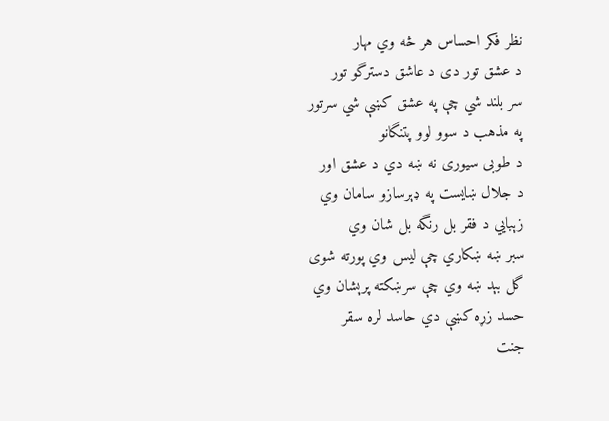نظر فکر احساس هر څه وي مهار
د عشق تور دی د عاشق دسترگو تور
سر بلند شي چې په عشق کښې شي سرتور
په مذهب د سوو لوو پتنگانو
د طوبی سيوری نه ښه دي د عشق اور
د جلال ښايست په ډېرسازو سامان وي
زېبايي د فقر بل رنگه بل شان وي
سبر ښه ښکاري چې ليس وي پورته شوی
گل بېد ښه وي چې سرښکته پرېشان وي
حسد زړه کښې دي حاسد لره سقر
جنت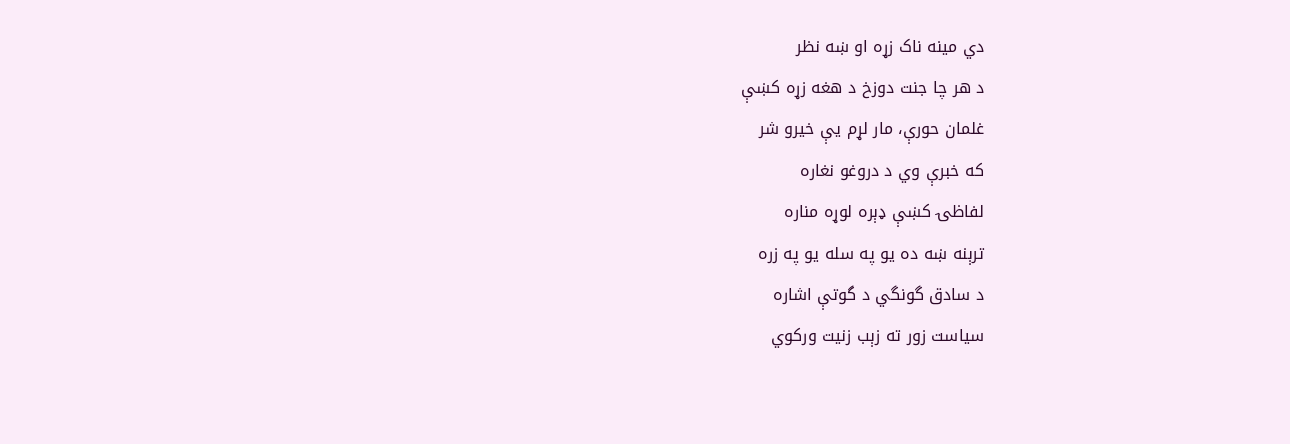دي مينه ناک زړه او ښه نظر
د هر چا جنت دوزخ د هغه زړه کښې
غلمان حورې، مار لړم يې خيرو شر
که خبرې وي د دروغو نغاره
لفاظۍ کښې ډېره لوړه مناره
ترېنه ښه ده يو په سله يو په زره
د سادق گونگي د گوتې اشاره
سياست زور ته زېب زنيت ورکوي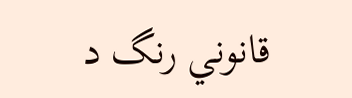قانوني رنگ د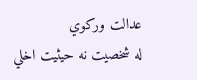عدالت ورکوي
له شخصيت نه حيثيت اخلي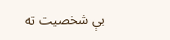بې شخصيت ته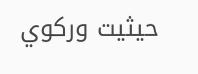حيثيت ورکوي